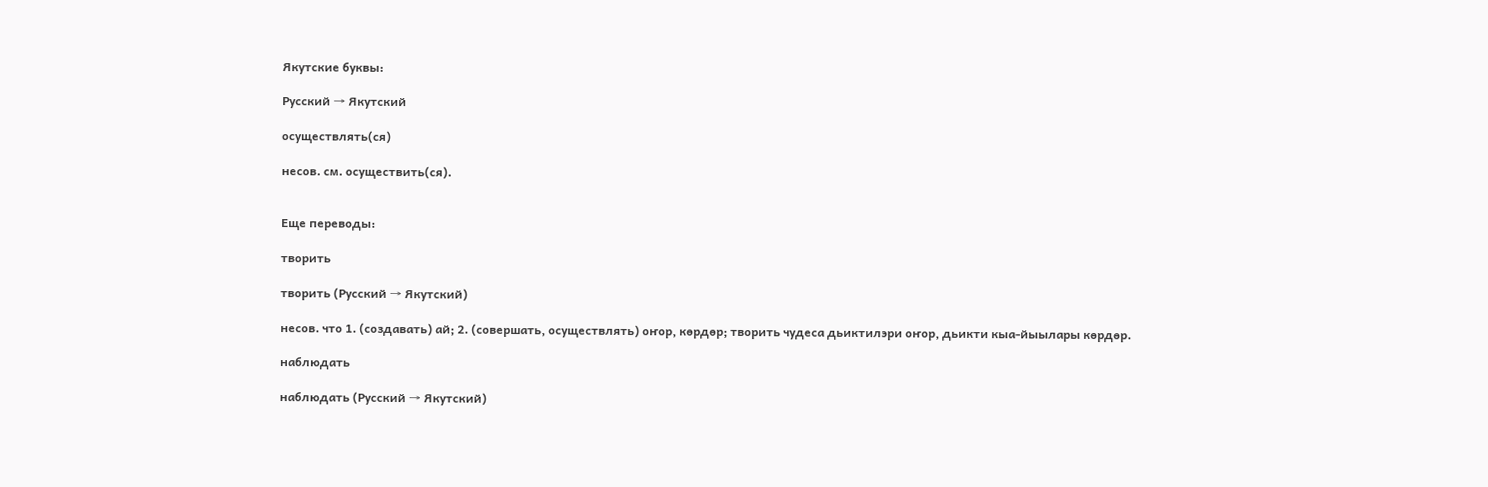Якутские буквы:

Русский → Якутский

осуществлять(ся)

несов. см. осуществить(ся).


Еще переводы:

творить

творить (Русский → Якутский)

несов. что 1. (создавать) ай; 2. (совершать, осуществлять) оҥор, көрдөр; творить чудеса дьиктилэри оҥор, дьикти кыа-йыылары көрдөр.

наблюдать

наблюдать (Русский → Якутский)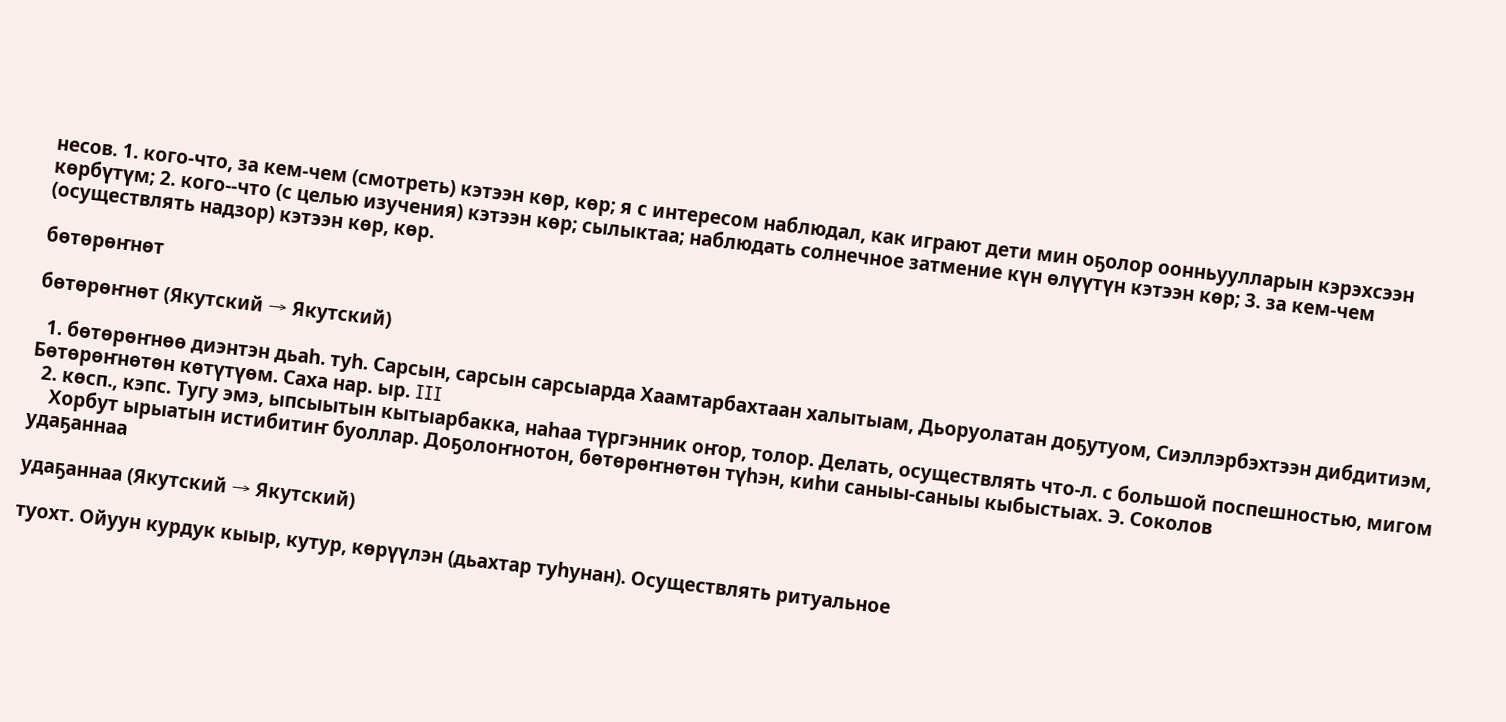несов. 1. кого-что, за кем-чем (смотреть) кэтээн көр, көр; я с интересом наблюдал, как играют дети мин оҕолор оонньуулларын кэрэхсээн көрбүтүм; 2. кого--что (с целью изучения) кэтээн көр; сылыктаа; наблюдать солнечное затмение күн өлүүтүн кэтээн көр; 3. за кем-чем (осуществлять надзор) кэтээн көр, көр.

бөтөрөҥнөт

бөтөрөҥнөт (Якутский → Якутский)

  1. бөтөрөҥнөө диэнтэн дьаһ. туһ. Сарсын, сарсын сарсыарда Хаамтарбахтаан халытыам, Дьоруолатан доҕутуом, Сиэллэрбэхтээн дибдитиэм, Бөтөрөҥнөтөн көтүтүөм. Саха нар. ыр. III
  2. көсп., кэпс. Тугу эмэ, ыпсыытын кытыарбакка, наһаа түргэнник оҥор, толор. Делать, осуществлять что-л. с большой поспешностью, мигом
    Хорбут ырыатын истибитиҥ буоллар. Доҕолоҥнотон, бөтөрөҥнөтөн түһэн, киһи саныы-саныы кыбыстыах. Э. Соколов
удаҕаннаа

удаҕаннаа (Якутский → Якутский)

туохт. Ойуун курдук кыыр, кутур, көрүүлэн (дьахтар туһунан). Осуществлять ритуальное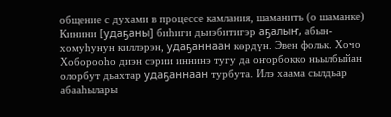общение с духами в процессе камлания, шаманить (о шаманке)
Кинини [удаҕаны] биһиги дьиэбитигэр аҕалыҥ, абын-хомуһунун киллэрэн, удаҕаннаан көрдүн. Эвен фольк. Хочо Хоборооһо диэн сэрии иннинэ тугу да оҥорбокко ньылбыйан олорбут дьахтар удаҕаннаан турбута. Илэ хаама сылдьар абааһылары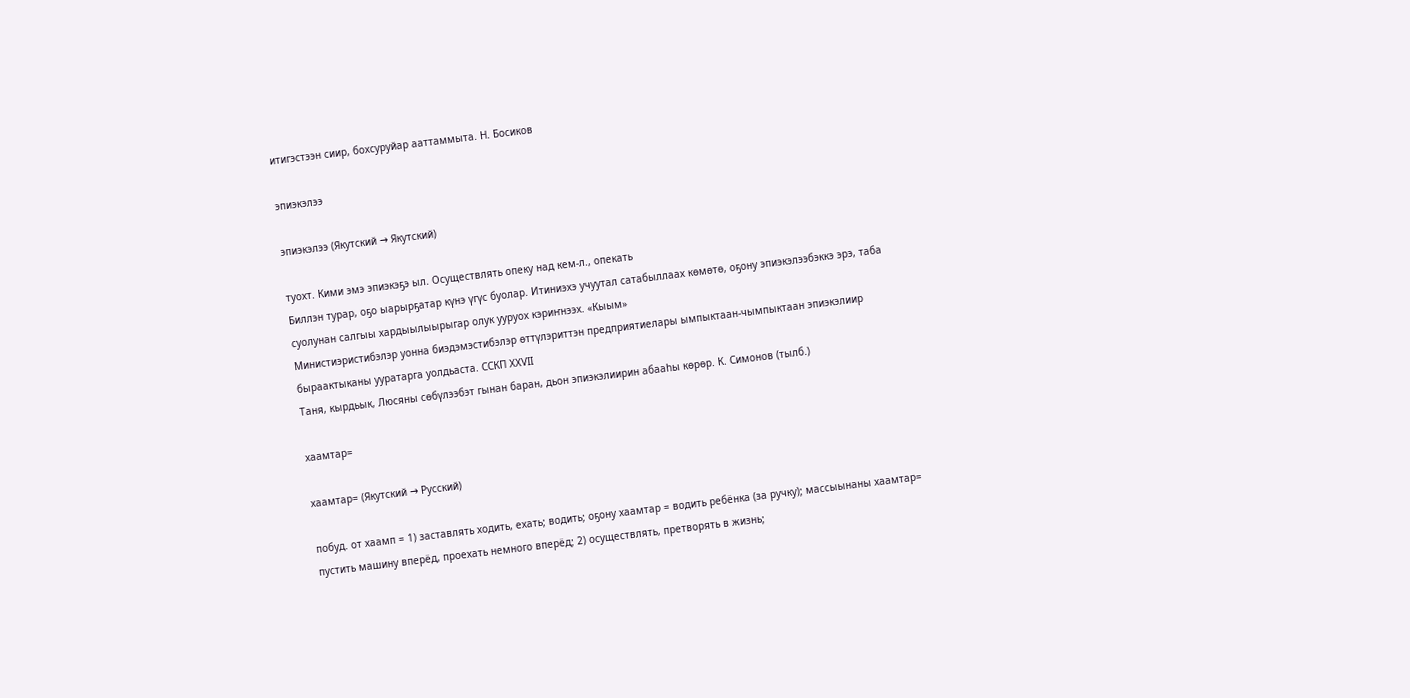итигэстээн сиир, бохсуруйар ааттаммыта. Н. Босиков

эпиэкэлээ

эпиэкэлээ (Якутский → Якутский)

туохт. Кими эмэ эпиэкэҕэ ыл. Осуществлять опеку над кем-л., опекать
Биллэн турар, оҕо ыарырҕатар күнэ үгүс буолар. Итиниэхэ учуутал сатабыллаах көмөтө, оҕону эпиэкэлээбэккэ эрэ, таба суолунан салгыы хардыылыырыгар олук ууруох кэриҥнээх. «Кыым»
Министиэристибэлэр уонна биэдэмэстибэлэр өттүлэриттэн предприятиелары ымпыктаан-чымпыктаан эпиэкэлиир быраактыканы ууратарга уолдьаста. ССКП ХХVII
Таня, кырдьык, Люсяны сөбүлээбэт гынан баран, дьон эпиэкэлиирин абааһы көрөр. К. Симонов (тылб.)

хаамтар=

хаамтар= (Якутский → Русский)

побуд. от хаамп = 1) заставлять ходить, ехать; водить; оҕону хаамтар = водить ребёнка (за ручку); массыынаны хаамтар= пустить машину вперёд, проехать немного вперёд; 2) осуществлять, претворять в жизнь;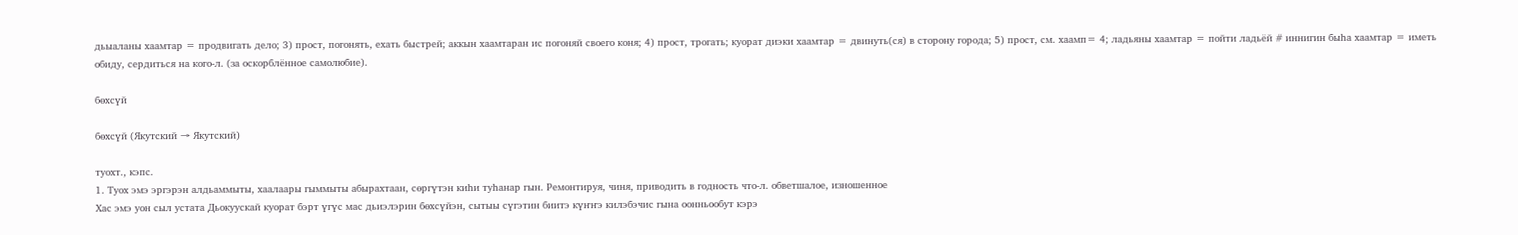дьыаланы хаамтар = продвигать дело; 3) прост, погонять, ехать быстрей; аккын хаамтаран ис погоняй своего коня; 4) прост, трогать; куорат диэки хаамтар = двинуть(ся) в сторону города; 5) прост, см. хаамп= 4; ладьяны хаамтар = пойти ладьёй # иннигин быһа хаамтар = иметь обиду, сердиться на кого-л. (за оскорблённое самолюбие).

бөхсүй

бөхсүй (Якутский → Якутский)

туохт., кэпс.
1. Туох эмэ эргэрэн алдьаммыты, хаалаары гыммыты абырахтаан, сөргүтэн киһи туһанар гын. Ремонтируя, чиня, приводить в годность что-л. обветшалое, изношенное
Хас эмэ уон сыл устата Дьокуускай куорат бэрт үгүс мас дьиэлэрин бөхсүйэн, сытыы сүгэтин биитэ күҥҥэ килэбэчис гына оонньообут кэрэ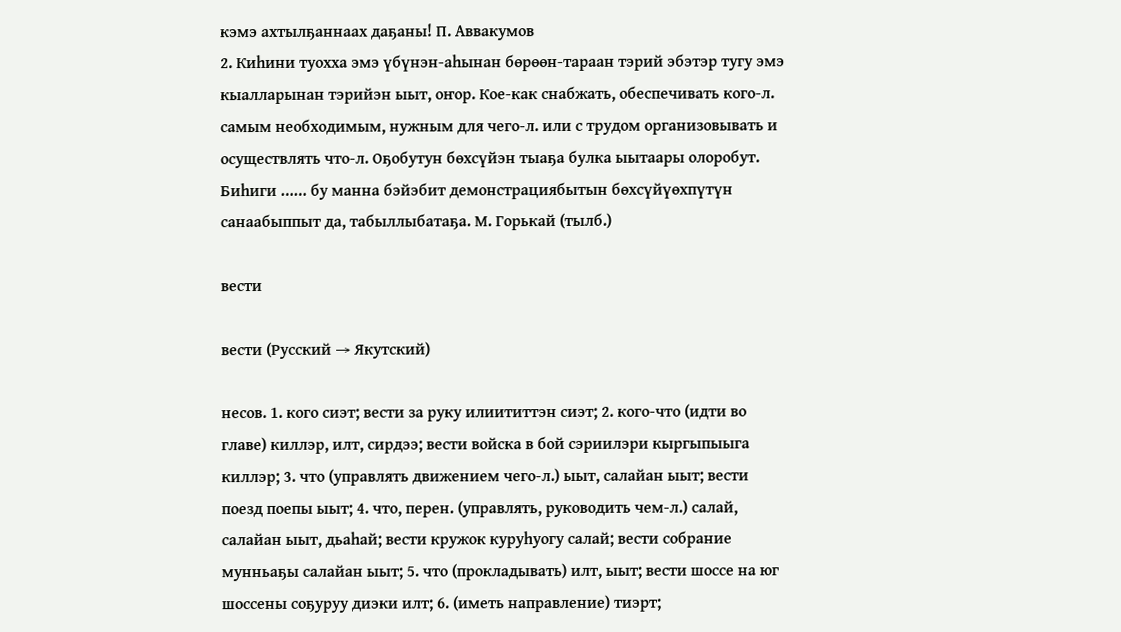кэмэ ахтылҕаннаах даҕаны! П. Аввакумов
2. Киһини туохха эмэ үбүнэн-аһынан бөрөөн-тараан тэрий эбэтэр тугу эмэ кыалларынан тэрийэн ыыт, оҥор. Кое-как снабжать, обеспечивать кого-л. самым необходимым, нужным для чего-л. или с трудом организовывать и осуществлять что-л. Оҕобутун бөхсүйэн тыаҕа булка ыытаары олоробут.
Биһиги …… бу манна бэйэбит демонстрациябытын бөхсүйүөхпүтүн санаабыппыт да, табыллыбатаҕа. М. Горькай (тылб.)

вести

вести (Русский → Якутский)

несов. 1. кого сиэт; вести за руку илиититтэн сиэт; 2. кого-что (идти во главе) киллэр, илт, сирдээ; вести войска в бой сэриилэри кыргыпыыга киллэр; 3. что (управлять движением чего-л.) ыыт, салайан ыыт; вести поезд поепы ыыт; 4. что, перен. (управлять, руководить чем-л.) салай, салайан ыыт, дьаһай; вести кружок куруһуогу салай; вести собрание мунньаҕы салайан ыыт; 5. что (прокладывать) илт, ыыт; вести шоссе на юг шоссены соҕуруу диэки илт; 6. (иметь направление) тиэрт;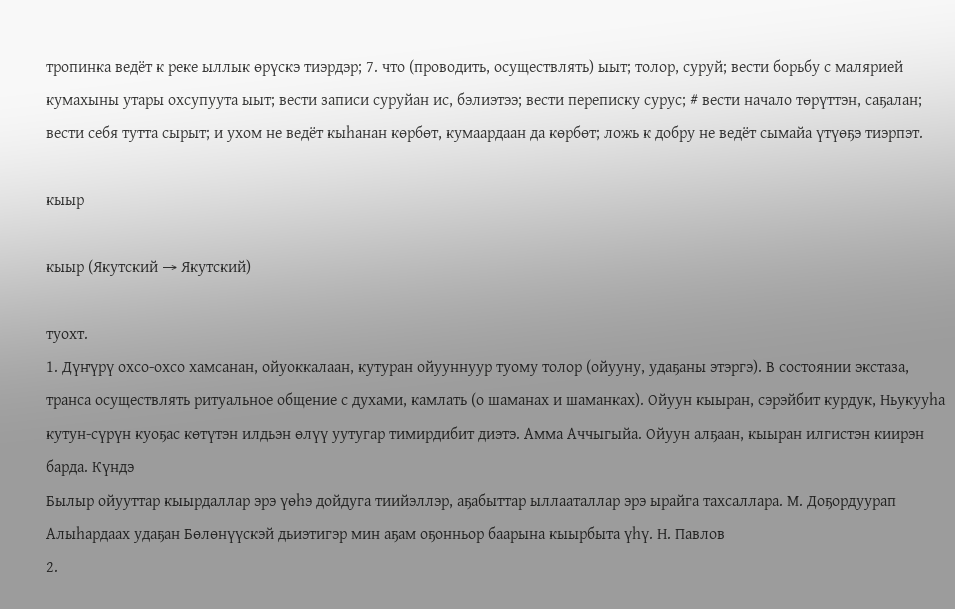тропинка ведёт к реке ыллык өрүскэ тиэрдэр; 7. что (проводить, осуществлять) ыыт; толор, суруй; вести борьбу с малярией кумахыны утары охсупуута ыыт; вести записи суруйан ис, бэлиэтээ; вести переписку сурус; # вести начало төрүттэн, саҕалан; вести себя тутта сырыт; и ухом не ведёт кыһанан көрбөт, кумаардаан да көрбөт; ложь к добру не ведёт сымайа үтүөҕэ тиэрпэт.

кыыр

кыыр (Якутский → Якутский)

туохт.
1. Дүҥүрү охсо-охсо хамсанан, ойуоккалаан, кутуран ойууннуур туому толор (ойууну, удаҕаны этэргэ). В состоянии экстаза, транса осуществлять ритуальное общение с духами, камлать (о шаманах и шаманках). Ойуун кыыран, сэрэйбит курдук, Ньукууһа кутун-сүрүн куоҕас көтүтэн илдьэн өлүү уутугар тимирдибит диэтэ. Амма Аччыгыйа. Ойуун алҕаан, кыыран илгистэн киирэн барда. Күндэ
Былыр ойууттар кыырдаллар эрэ үөһэ дойдуга тиийэллэр, аҕабыттар ыллааталлар эрэ ырайга тахсаллара. М. Доҕордуурап
Алыһардаах удаҕан Бөлөнүүскэй дьиэтигэр мин аҕам оҕонньор баарына кыырбыта үһү. Н. Павлов
2.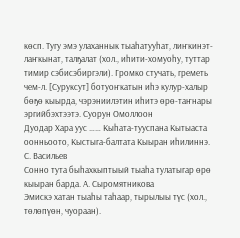көсп. Тугу эмэ улаханнык тыаһатууһат, лиҥкинэт-лаҥкынат, талҕалат (хол., иһити-хомуоһу, туттар тимир сэбисэбиргэли). Громко стучать, греметь чем-л. [Суруксут] ботуоҥкатын иһэ кулур-халыр бөҕө кыырда, чэрэниилэтин иһитэ өрө-таҥнары эргийбэхтээтэ. Суорун Омоллоон
Дуодар Хара уус …… Кыһата-тууспана Кытыаста оонньоото, Кыстыга-балтата Кыыран иһилиннэ. С. Васильев
Сонно тута быһахкыптыый тыаһа тулатыгар өрө кыыран барда. А. Сыромятникова
Эмискэ хатан тыаһы таһаар, тырылыы түс (хол., төлөпүөн, чуораан).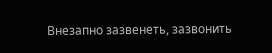Внезапно зазвенеть, зазвонить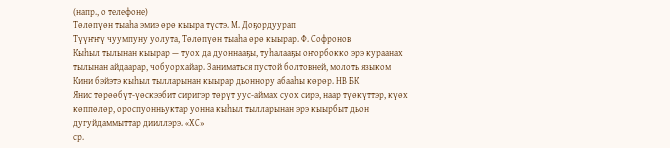(напр., о телефоне)
Төлөпүөн тыаһа эмиэ өрө кыыра түстэ. М. Доҕордуурап
Түүҥҥү чуумпуну уолута, Төлөпүөн тыаһа өрө кыырар. Ф. Софронов
Кыһыл тылынан кыырар — туох да дуоннааҕы, туһалааҕы оҥорбокко эрэ кураанах тылынан айдаарар, чобуорхайар. Заниматься пустой болтовней, молоть языком
Кини бэйэтэ кыһыл тылларынан кыырар дьоннору абааһы көрөр. НВ БК
Янис төрөөбүт-үөскээбит сиригэр төрүт уус-аймах суох сирэ, наар түөкүттэр, күөх көппөлөр, ороспуонньуктар уонна кыһыл тылларынан эрэ кыырбыт дьон дугуйдаммыттар дииллэрэ. «ХС»
ср.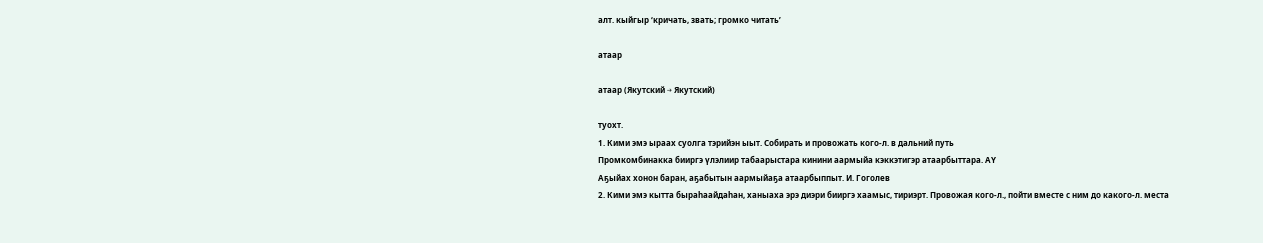алт. кыйгыр ‘кричать, звать; громко читать’

атаар

атаар (Якутский → Якутский)

туохт.
1. Кими эмэ ыраах суолга тэрийэн ыыт. Собирать и провожать кого-л. в дальний путь
Промкомбинакка бииргэ үлэлиир табаарыстара кинини аармыйа кэккэтигэр атаарбыттара. АҮ
Аҕыйах хонон баран, аҕабытын аармыйаҕа атаарбыппыт. И. Гоголев
2. Кими эмэ кытта быраһаайдаһан, ханыаха эрэ диэри бииргэ хаамыс, тириэрт. Провожая кого-л., пойти вместе с ним до какого-л. места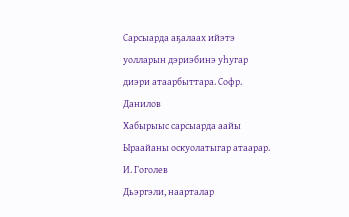Сарсыарда аҕалаах ийэтэ уолларын дэриэбинэ уһугар диэри атаарбыттара. Софр. Данилов
Хабырыыс сарсыарда аайы Ыраайаны оскуолатыгар атаарар. И. Гоголев
Дьэргэли, наарталар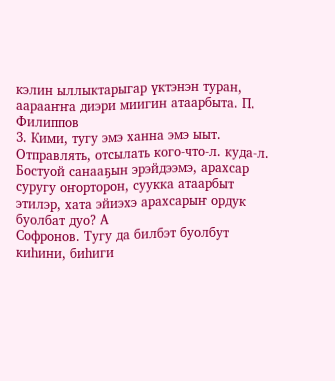кэлин ыллыктарыгар үктэнэн туран, аарааҥҥа диэри миигин атаарбыта. П. Филиппов
3. Кими, тугу эмэ ханна эмэ ыыт. Отправлять, отсылать кого-что-л. куда-л. Бостуой санааҕын эрэйдээмэ, арахсар суругу оҥорторон, суукка атаарбыт этилэр, хата эйиэхэ арахсарыҥ ордук буолбат дуо? А
Софронов. Тугу да билбэт буолбут киһини, биһиги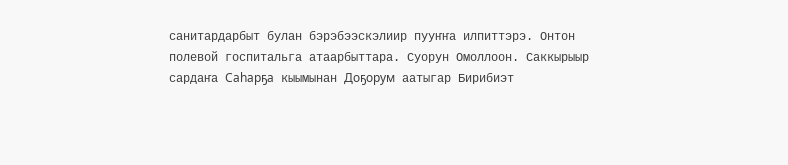санитардарбыт булан бэрэбээскэлиир пууҥҥа илпиттэрэ. Онтон полевой госпитальга атаарбыттара. Суорун Омоллоон. Саккырыыр сардаҥа Саһарҕа кыымынан Доҕорум аатыгар Бирибиэт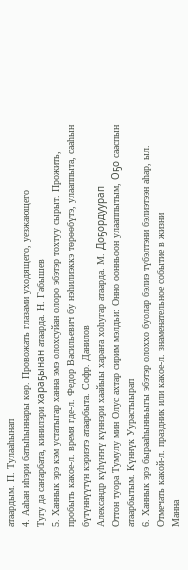атаардым. П. Тулааһынап
4. Ааһан иһэри батыһыннары көр. Провожать глазами уходящего, уезжающего
Тугу да саҥарбата, кинилэри хараҕынан атаарда. Н. Габышев
5. Ханнык эрэ кэм устатыгар ханна эмэ олохсуйан олоро эбэтэр тохтуу сырыт. Прожить, пробыть какое-л. время где-л. Федор Васильевич бу нэһилиэккэ төрөөбүтэ, улааппыта, сааһын бүтүннүүтүн кэриэтэ атаарбыта. Софр. Данилов
Александр күһүҥҥү күннэри хаайыы хараҥа хоһугар атаарда. М. Доҕордуурап
Оттон туора Тумулу мин Олус ахтар сирим мэлдьи: Онно оонньоон улааппытым, Оҕо сааспын атаарбытым. Күннүк Уурастыырап
6. Ханнык эрэ бырааһынньыгы эбэтэр олоххо буолар бэлиэ түбэлтэни бэлиэтээн аһар, ыл. Отмечать какой-л. праздник или какое-л. знаменательное событие в жизни
Манна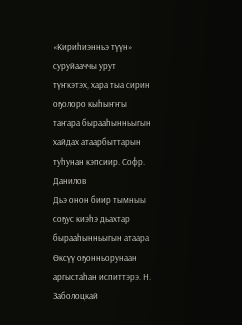«Кириһиэнньэ түүн» суруйааччы урут түҥкэтэх, хара тыа сирин оҕолоро кыһыҥҥы таҥара бырааһынньыгын хайдах атаарбыттарын туһунан кэпсиир. Софр. Данилов
Дьэ онон биир тымныы соҕус киэһэ дьахтар бырааһынньыгын атаара Өксүү оҕонньорунаан аргыстаһан испиттэрэ. Н. Заболоцкай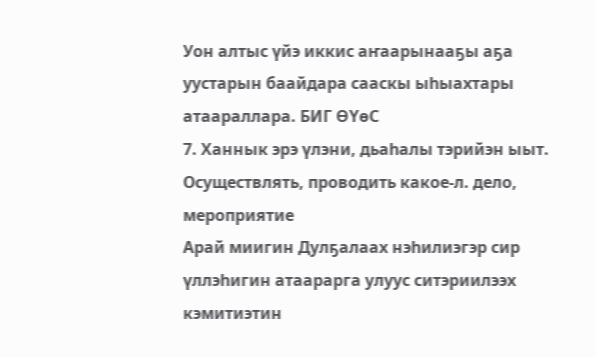Уон алтыс үйэ иккис аҥаарынааҕы аҕа уустарын баайдара сааскы ыһыахтары атаараллара. БИГ ӨҮөС
7. Ханнык эрэ үлэни, дьаһалы тэрийэн ыыт. Осуществлять, проводить какое-л. дело, мероприятие
Арай миигин Дулҕалаах нэһилиэгэр сир үллэһигин атаарарга улуус ситэриилээх кэмитиэтин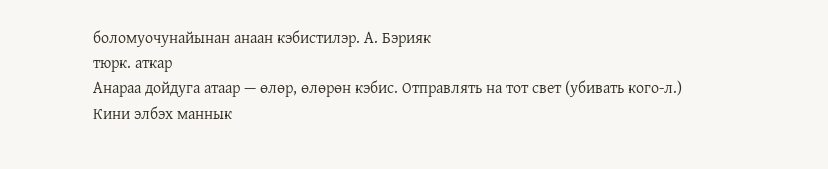боломуочунайынан анаан кэбистилэр. А. Бэрияк
тюрк. аткар
Анараа дойдуга атаар — өлөр, өлөрөн кэбис. Отправлять на тот свет (убивать кого-л.)
Кини элбэх маннык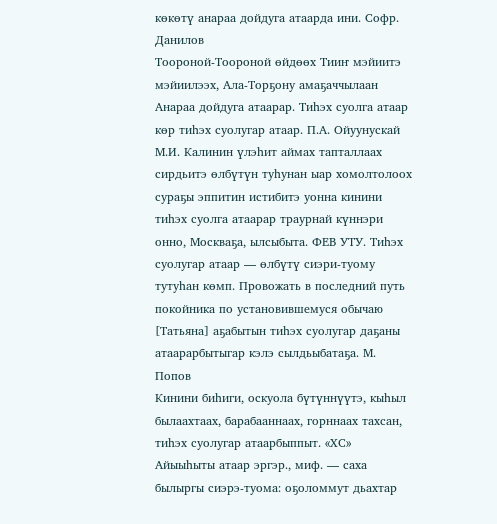көкөтү анараа дойдуга атаарда ини. Софр. Данилов
Тоороной-Тоороной өйдөөх Тииҥ мэйиитэ мэйиилээх, Ала-Торҕону амаҕаччылаан Анараа дойдуга атаарар. Тиһэх суолга атаар көр тиһэх суолугар атаар. П.А. Ойуунускай М.И. Калинин үлэһит аймах тапталлаах сирдьитэ өлбүтүн туһунан ыар хомолтолоох сураҕы эппитин истибитэ уонна кинини тиһэх суолга атаарар траурнай күннэри онно, Москваҕа, ылсыбыта. ФЕВ УТУ. Тиһэх суолугар атаар — өлбүтү сиэри-туому тутуһан көмп. Провожать в последний путь покойника по установившемуся обычаю
[Татьяна] аҕабытын тиһэх суолугар даҕаны атаарарбытыгар кэлэ сылдьыбатаҕа. М. Попов
Кинини биһиги, оскуола бүтүннүүтэ, кыһыл былаахтаах, барабааннаах, горннаах тахсан, тиһэх суолугар атаарбыппыт. «ХС»
Айыыһыты атаар эргэр., миф. — саха былыргы сиэрэ-туома: оҕоломмут дьахтар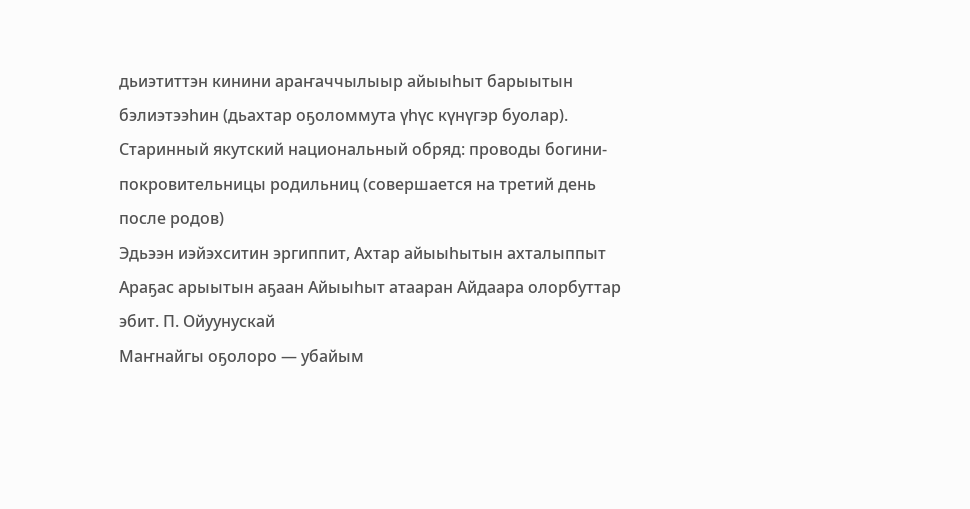дьиэтиттэн кинини араҥаччылыыр айыыһыт барыытын бэлиэтээһин (дьахтар оҕоломмута үһүс күнүгэр буолар). Старинный якутский национальный обряд: проводы богини-покровительницы родильниц (совершается на третий день после родов)
Эдьээн иэйэхситин эргиппит, Ахтар айыыһытын ахталыппыт Араҕас арыытын аҕаан Айыыһыт атааран Айдаара олорбуттар эбит. П. Ойуунускай
Маҥнайгы оҕолоро — убайым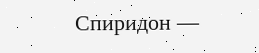Спиридон —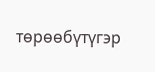төрөөбүтүгэр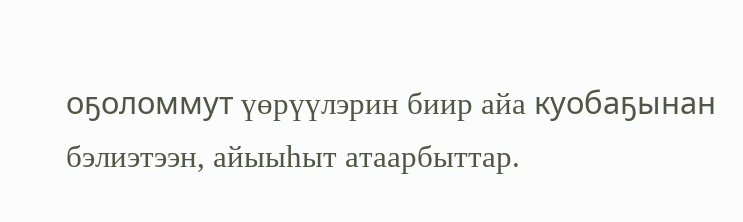оҕоломмут үөрүүлэрин биир айа куобаҕынан бэлиэтээн, айыыһыт атаарбыттар.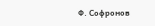Ф. Софронов